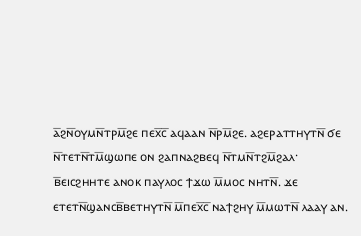ⲁ̅ϩⲛ̅ⲟⲩⲙⲛ̅ⲧⲣⲙ̅ϩⲉ ⲡⲉⲭ̅ⲥ̅ ⲁϥⲁⲁⲛ ⲛ̅ⲣⲙ̅ϩⲉ. ⲁϩⲉⲣⲁⲧⲧⲏⲩⲧⲛ̅ ϭⲉ ⲛ̅ⲧⲉⲧⲛ̅ⲧⲙ̅ϣⲱⲡⲉ ⲟⲛ ϩⲁⲡⲛⲁϩⲃⲉϥ ⲛ̅ⲧⲙⲛ̅ⲧϩⲙ̅ϩⲁⲗ·
ⲃ̅ⲉⲓⲥϩⲏⲏⲧⲉ ⲁⲛⲟⲕ ⲡⲁⲩⲗⲟⲥ ϯϫⲱ ⲙ̅ⲙⲟⲥ ⲛⲏⲧⲛ̅. ϫⲉ ⲉⲧⲉⲧⲛ̅ϣⲁⲛⲥⲃ̅ⲃⲉⲧⲏⲩⲧⲛ̅ ⲙ̅ⲡⲉⲭ̅ⲥ̅ ⲛⲁϯϩⲏⲩ ⲙ̅ⲙⲱⲧⲛ̅ ⲗⲁⲁⲩ ⲁⲛ.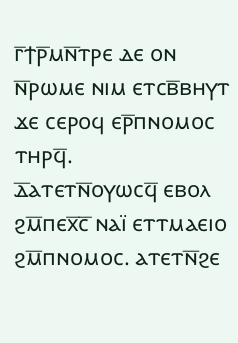ⲅ̅ϯⲣ̅ⲙⲛ̅ⲧⲣⲉ ⲇⲉ ⲟⲛ ⲛ̅ⲣⲱⲙⲉ ⲛⲓⲙ ⲉⲧⲥⲃ̅ⲃⲏⲩⲧ ϫⲉ ⲥⲉⲣⲟϥ ⲉⲣ̅ⲡⲛⲟⲙⲟⲥ ⲧⲏⲣϥ̅.
ⲇ̅ⲁⲧⲉⲧⲛ̅ⲟⲩⲱⲥϥ̅ ⲉⲃⲟⲗ ϩⲙ̅ⲡⲉⲭ̅ⲥ̅ ⲛⲁⲓ̈ ⲉⲧⲧⲙⲁⲉⲓⲟ ϩⲙ̅ⲡⲛⲟⲙⲟⲥ. ⲁⲧⲉⲧⲛ̅ϩⲉ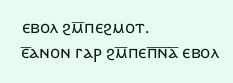ⲉⲃⲟⲗ ϩⲙ̅ⲡⲉϩⲙⲟⲧ.
ⲉ̅ⲁⲛⲟⲛ ⲅⲁⲣ ϩⲙ̅ⲡⲉⲡ̅ⲛ̅ⲁ̅ ⲉⲃⲟⲗ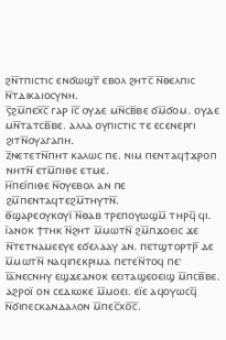ϩⲛ̅ⲧⲡⲓⲥⲧⲓⲥ ⲉⲛϭⲱϣⲧ̅ ⲉⲃⲟⲗ ϩⲏⲧⲥ̅ ⲛ̅ⲑⲉⲗⲡⲓⲥ ⲛ̅ⲧⲇⲓⲕⲁⲓⲟⲥⲩⲛⲏ.
ⲋ̅ϩⲙ̅ⲡⲉⲭ̅ⲥ̅ ⲅⲁⲣ ⲓ̅ⲥ̅ ⲟⲩⲇⲉ ⲙⲛ̅ⲥⲃ̅ⲃⲉ ϭⲙ̅ϭⲟⲙ. ⲟⲩⲇⲉ ⲙⲛ̅ⲧⲁⲧⲥⲃ̅ⲃⲉ. ⲁⲗⲗⲁ ⲟⲩⲡⲓⲥⲧⲓⲥ ⲧⲉ ⲉⲥⲉⲛⲉⲣⲅⲓ ϩⲓⲧⲛ̅ⲟⲩⲁⲅⲁⲡⲏ.
ⲍ̅ⲛⲉⲧⲉⲧⲛ̅ⲡⲏⲧ ⲕⲁⲗⲱⲥ ⲡⲉ. ⲛⲓⲙ ⲡⲉⲛⲧⲁϥϯϫⲣⲟⲡ ⲛⲏⲧⲛ̅ ⲉⲧⲙ̅ⲡⲓⲑⲉ ⲉⲧⲙⲉ.
ⲏ̅ⲡⲉⲓ̈ⲡⲓⲑⲉ ⲛ̅ⲟⲩⲉⲃⲟⲗ ⲁⲛ ⲡⲉ ϩⲙ̅ⲡⲉⲛⲧⲁϥⲧⲉϩⲙ̅ⲧⲏⲩⲧⲛ̅.
ⲑ̅ϣⲁⲣⲉⲟⲩⲕⲟⲩⲓ̈ ⲛ̅ⲑⲁⲃ ⲧⲣⲉⲡⲟⲩⲱϣⲙ̅ ⲧⲏⲣϥ̅ ϥⲓ.
ⲓ̅ⲁⲛⲟⲕ ϯⲧⲏⲕ ⲛ̅ϩⲏⲧ ⲙ̅ⲙⲱⲧⲛ̅ ϩⲙ̅ⲡϫⲟⲉⲓⲥ ϫⲉ ⲛ̅ⲧⲉⲧⲛⲁⲙⲉⲉⲩⲉ ⲉϭⲉⲗⲁⲁⲩ ⲁⲛ. ⲡⲉⲧϣⲧⲟⲣⲧⲣ̅ ⲇⲉ ⲙ̅ⲙⲱⲧⲛ̅ ⲛⲁϥⲓⲡⲉⲕⲣⲓⲙⲁ ⲡⲉⲧⲉⲛ̅ⲧⲟϥ ⲡⲉ·
ⲓ̅ⲁ̅ⲛⲉⲥⲛⲏⲩ ⲉϣϫⲉⲁⲛⲟⲕ ⲉⲉⲓⲧⲁϣⲉⲟⲉⲓϣ ⲙ̅ⲡⲥⲃ̅ⲃⲉ. ⲁϩⲣⲟⲓ̈ ⲟⲛ ⲥⲉⲇⲓⲱⲕⲉ ⲙ̅ⲙⲟⲉⲓ. ⲉⲓ̈ⲉ ⲁϥⲟⲩⲱⲥϥ̅ ⲛ̅ϭⲓⲡⲉⲥⲕⲁⲛⲇⲁⲗⲟⲛ ⲙ̅ⲡⲉⲥ̅xⲟ̅ⲥ̅.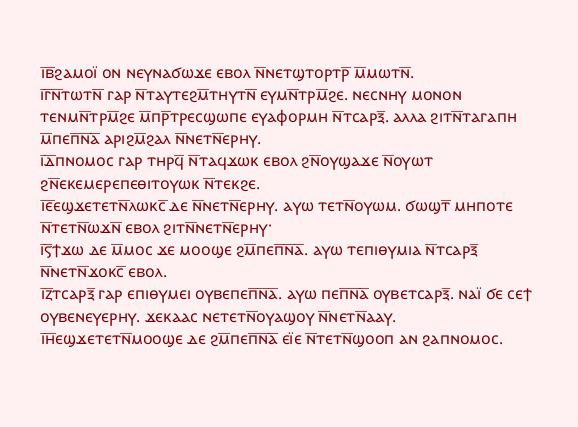ⲓ̅ⲃ̅ϩⲁⲙⲟⲓ̈ ⲟⲛ ⲛⲉⲩⲛⲁϭⲱϫⲉ ⲉⲃⲟⲗ ⲛ̅ⲛⲉⲧϣⲧⲟⲣⲧⲣ̅ ⲙ̅ⲙⲱⲧⲛ̅.
ⲓ̅ⲅ̅ⲛ̅ⲧⲱⲧⲛ̅ ⲅⲁⲣ ⲛ̅ⲧⲁⲩⲧⲉϩⲙ̅ⲧⲏⲩⲧⲛ̅ ⲉⲩⲙⲛ̅ⲧⲣⲙ̅ϩⲉ. ⲛⲉⲥⲛⲏⲩ ⲙⲟⲛⲟⲛ ⲧⲉⲛⲙⲛ̅ⲧⲣⲙ̅ϩⲉ ⲙ̅ⲡⲣ̅ⲧⲣⲉⲥϣⲱⲡⲉ ⲉⲩⲁⲫⲟⲣⲙⲏ ⲛ̅ⲧⲥⲁⲣⲝ̅. ⲁⲗⲗⲁ ϩⲓⲧⲛ̅ⲧⲁⲅⲁⲡⲏ ⲙ̅ⲡⲉⲡ̅ⲛ̅ⲁ̅ ⲁⲣⲓϩⲙ̅ϩⲁⲗ ⲛ̅ⲛⲉⲧⲛ̅ⲉⲣⲏⲩ.
ⲓ̅ⲇ̅ⲡⲛⲟⲙⲟⲥ ⲅⲁⲣ ⲧⲏⲣϥ̅ ⲛ̅ⲧⲁϥϫⲱⲕ ⲉⲃⲟⲗ ϩⲛ̅ⲟⲩϣⲁϫⲉ ⲛ̅ⲟⲩⲱⲧ ϩⲛ̅ⲉⲕⲉⲙⲉⲣⲉⲡⲉⲑⲓⲧⲟⲩⲱⲕ ⲛ̅ⲧⲉⲕϩⲉ.
ⲓ̅ⲉ̅ⲉϣϫⲉⲧⲉⲧⲛ̅ⲗⲱⲕⲥ̅ ⲇⲉ ⲛ̅ⲛⲉⲧⲛ̅ⲉⲣⲏⲩ. ⲁⲩⲱ ⲧⲉⲧⲛ̅ⲟⲩⲱⲙ. ϭⲱϣⲧ̅ ⲙⲏⲡⲟⲧⲉ ⲛ̅ⲧⲉⲧⲛ̅ⲱϫⲛ̅ ⲉⲃⲟⲗ ϩⲓⲧⲛ̅ⲛⲉⲧⲛ̅ⲉⲣⲏⲩ·
ⲓ̅ⲋ̅ϯϫⲱ ⲇⲉ ⲙ̅ⲙⲟⲥ ϫⲉ ⲙⲟⲟϣⲉ ϩⲙ̅ⲡⲉⲡ̅ⲛ̅ⲁ̅. ⲁⲩⲱ ⲧⲉⲡⲓⲑⲩⲙⲓⲁ ⲛ̅ⲧⲥⲁⲣⲝ̅ ⲛ̅ⲛⲉⲧⲛ̅ϫⲟⲕⲥ̅ ⲉⲃⲟⲗ.
ⲓ̅ⲍ̅ⲧⲥⲁⲣⲝ̅ ⲅⲁⲣ ⲉⲡⲓⲑⲩⲙⲉⲓ ⲟⲩⲃⲉⲡⲉⲡ̅ⲛ̅ⲁ̅. ⲁⲩⲱ ⲡⲉⲡ̅ⲛ̅ⲁ̅ ⲟⲩⲃⲉⲧⲥⲁⲣⲝ̅. ⲛⲁⲓ̈ ϭⲉ ⲥⲉϯ ⲟⲩⲃⲉⲛⲉⲩⲉⲣⲏⲩ. ϫⲉⲕⲁⲁⲥ ⲛⲉⲧⲉⲧⲛ̅ⲟⲩⲁϣⲟⲩ ⲛ̅ⲛⲉⲧⲛ̅ⲁⲁⲩ.
ⲓ̅ⲏ̅ⲉϣϫⲉⲧⲉⲧⲛ̅ⲙⲟⲟϣⲉ ⲇⲉ ϩⲙ̅ⲡⲉⲡ̅ⲛ̅ⲁ̅ ⲉⲓ̈ⲉ ⲛ̅ⲧⲉⲧⲛ̅ϣⲟⲟⲡ ⲁⲛ ϩⲁⲡⲛⲟⲙⲟⲥ.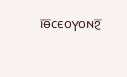ⲓ̅ⲑ̅ⲥⲉⲟⲩⲟⲛϩ̅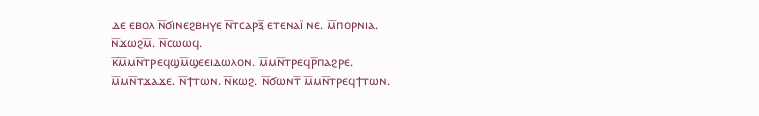ⲇⲉ ⲉⲃⲟⲗ ⲛ̅ϭⲓⲛⲉϩⲃⲏⲩⲉ ⲛ̅ⲧⲥⲁⲣⲝ̅ ⲉⲧⲉⲛⲁⲓ̈ ⲛⲉ. ⲙ̅ⲡⲟⲣⲛⲓⲁ. ⲛ̅ϫⲱϩⲙ̅. ⲛ̅ⲥⲱⲱϥ.
ⲕ̅ⲙ̅ⲙⲛ̅ⲧⲣⲉϥϣⲙ̅ϣⲉⲉⲓⲇⲱⲗⲟⲛ. ⲙ̅ⲙⲛ̅ⲧⲣⲉϥⲣ̅ⲡⲁϩⲣⲉ. ⲙ̅ⲙⲛ̅ⲧϫⲁϫⲉ. ⲛ̅ϯⲧⲱⲛ. ⲛ̅ⲕⲱϩ. ⲛ̅ϭⲱⲛⲧ̅ ⲙ̅ⲙⲛ̅ⲧⲣⲉϥϯⲧⲱⲛ.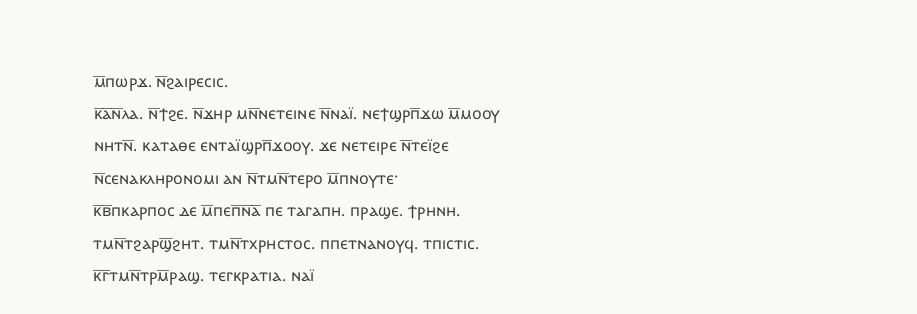ⲙ̅ⲡⲱⲣϫ. ⲛ̅ϩⲁⲓⲣⲉⲥⲓⲥ.
ⲕ̅ⲁ̅ⲛ̅ⲗⲁ. ⲛ̅ϯϩⲉ. ⲛ̅ϫⲏⲣ ⲙⲛ̅ⲛⲉⲧⲉⲓⲛⲉ ⲛ̅ⲛⲁⲓ̈. ⲛⲉϯϣⲣⲡ̅ϫⲱ ⲙ̅ⲙⲟⲟⲩ ⲛⲏⲧⲛ̅. ⲕⲁⲧⲁⲑⲉ ⲉⲛⲧⲁⲓ̈ϣⲣⲡ̅ϫⲟⲟⲩ. ϫⲉ ⲛⲉⲧⲉⲓⲣⲉ ⲛ̅ⲧⲉⲓ̈ϩⲉ ⲛ̅ⲥⲉⲛⲁⲕⲗⲏⲣⲟⲛⲟⲙⲓ ⲁⲛ ⲛ̅ⲧⲙⲛ̅ⲧⲉⲣⲟ ⲙ̅ⲡⲛⲟⲩⲧⲉ·
ⲕ̅ⲃ̅ⲡⲕⲁⲣⲡⲟⲥ ⲇⲉ ⲙ̅ⲡⲉⲡ̅ⲛ̅ⲁ̅ ⲡⲉ ⲧⲁⲅⲁⲡⲏ. ⲡⲣⲁϣⲉ. ϯⲣⲏⲛⲏ. ⲧⲙⲛ̅ⲧϩⲁⲣϣ̅ϩⲏⲧ. ⲧⲙⲛ̅ⲧⲭⲣⲏⲥⲧⲟⲥ. ⲡⲡⲉⲧⲛⲁⲛⲟⲩϥ. ⲧⲡⲓⲥⲧⲓⲥ.
ⲕ̅ⲅ̅ⲧⲙⲛ̅ⲧⲣⲙ̅ⲣⲁϣ. ⲧⲉⲅⲕⲣⲁⲧⲓⲁ. ⲛⲁⲓ̈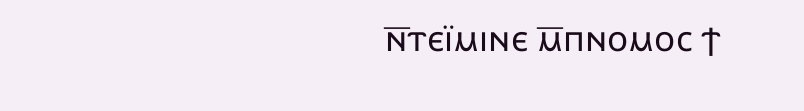ⲛ̅ⲧⲉⲓ̈ⲙⲓⲛⲉ ⲙ̅ⲡⲛⲟⲙⲟⲥ ϯ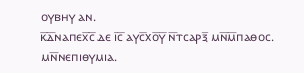ⲟⲩⲃⲏⲩ ⲁⲛ.
ⲕ̅ⲇ̅ⲛⲁⲡⲉⲭ̅ⲥ̅ ⲇⲉ ⲓ̅ⲥ̅ ⲁⲩⲥ̅xⲟ̅ⲩ̅ ⲛ̅ⲧⲥⲁⲣⲝ̅ ⲙⲛ̅ⲙ̅ⲡⲁⲑⲟⲥ. ⲙⲛ̅ⲛⲉⲡⲓⲑⲩⲙⲓⲁ.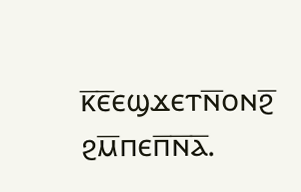ⲕ̅ⲉ̅ⲉϣϫⲉⲧⲛ̅ⲟⲛϩ̅ ϩⲙ̅ⲡⲉⲡ̅ⲛ̅ⲁ̅.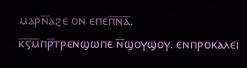ⲙⲁⲣⲛ̅ⲁϩⲉ ⲟⲛ ⲉⲡⲉⲡ̅ⲛ̅ⲁ̅.
ⲕ̅ⲋ̅ⲙ̅ⲡⲣ̅ⲧⲣⲉⲛϣⲱⲡⲉ ⲛ̅ϣⲟⲩϣⲟⲩ. ⲉⲛⲡⲣⲟⲕⲁⲗⲉⲓ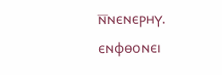ⲛ̅ⲛⲉⲛⲉⲣⲏⲩ. ⲉⲛⲫⲑⲟⲛⲉⲓ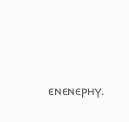ⲉⲛⲉⲛⲉⲣⲏⲩ.